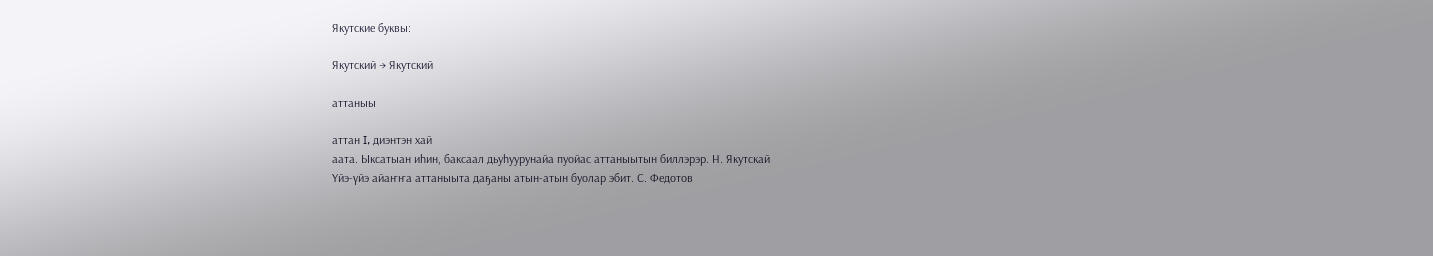Якутские буквы:

Якутский → Якутский

аттаныы

аттан I, диэнтэн хай
аата. Ыксатыан иһин, баксаал дьуһуурунайа пуойас аттаныытын биллэрэр. Н. Якутскай
Үйэ-үйэ айаҥҥа аттаныыта даҕаны атын-атын буолар эбит. С. Федотов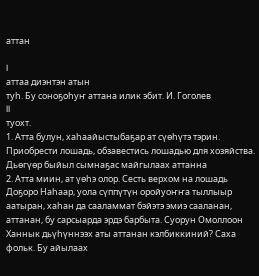аттан

I
аттаа диэнтэн атын
туһ. Бу соноҕоһуҥ аттана илик эбит. И. Гоголев
II
туохт.
1. Атта булун, хаһаайыстыбаҕар ат сүөһүтэ тэрин. Приобрести лошадь, обзавестись лошадью для хозяйства. Дьөгүөр быйыл сымнаҕас майгылаах аттанна
2. Атта миин, ат үөһэ олор. Сесть верхом на лошадь
Доҕоро Наһаар, уола сүппүтүн оройуоҥҥа тыллыыр аатыран, хаһан да сааламмат бэйэтэ эмиэ сааланан, аттанан, бу сарсыарда эрдэ барбыта. Суорун Омоллоон
Ханнык дьүһүннээх аты аттанан кэлбиккиний? Саха фольк. Бу айылаах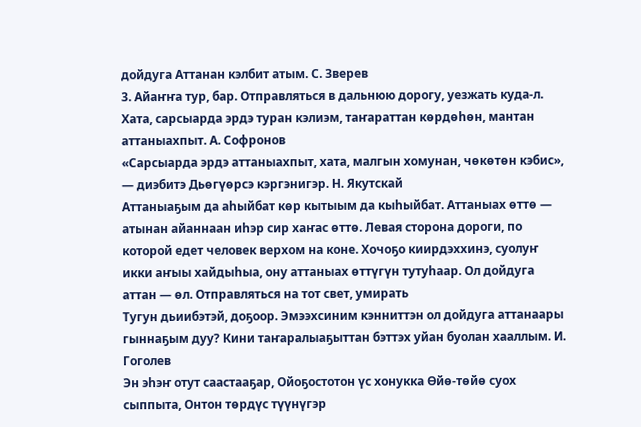дойдуга Аттанан кэлбит атым. С. Зверев
3. Айаҥҥа тур, бар. Отправляться в дальнюю дорогу, уезжать куда-л. Хата, сарсыарда эрдэ туран кэлиэм, таҥараттан көрдөһөн, мантан аттаныахпыт. А. Софронов
«Сарсыарда эрдэ аттаныахпыт, хата, малгын хомунан, чөкөтөн кэбис», — диэбитэ Дьөгүөрсэ кэргэнигэр. Н. Якутскай
Аттаныаҕым да аһыйбат көр кытыым да кыһыйбат. Аттаныах өттө — атынан айаннаан иһэр сир хаҥас өттө. Левая сторона дороги, по которой едет человек верхом на коне. Хочоҕо киирдэххинэ, суолуҥ икки аҥыы хайдыһыа, ону аттаныах өттүгүн тутуһаар. Ол дойдуга аттан — өл. Отправляться на тот свет, умирать
Тугун дьиибэтэй, доҕоор. Эмээхсиним кэнниттэн ол дойдуга аттанаары гыннаҕым дуу? Кини таҥаралыаҕыттан бэттэх уйан буолан хааллым. И. Гоголев
Эн эһэҥ отут саастааҕар, Ойоҕостотон үс хонукка Өйө-төйө суох сыппыта, Онтон төрдүс түүнүгэр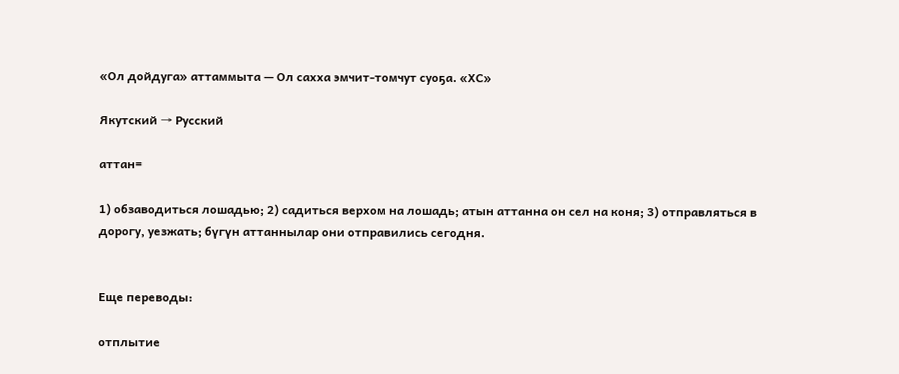«Ол дойдуга» аттаммыта — Ол сахха эмчит-томчут суоҕа. «ХС»

Якутский → Русский

аттан=

1) обзаводиться лошадью; 2) садиться верхом на лошадь; атын аттанна он сел на коня; 3) отправляться в дорогу, уезжать; бүгүн аттаннылар они отправились сегодня.


Еще переводы:

отплытие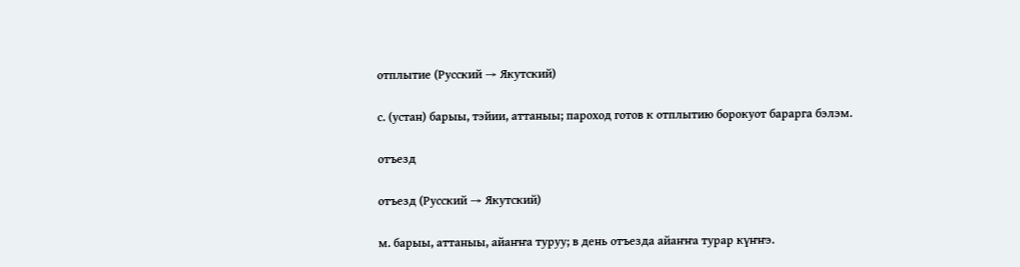отплытие (Русский → Якутский)

с. (устан) барыы, тэйии, аттаныы; пароход готов к отплытию борокуот барарга бэлэм.

отъезд

отъезд (Русский → Якутский)

м. барыы, аттаныы, айаҥҥа туруу; в день отъезда айаҥҥа турар күҥҥэ.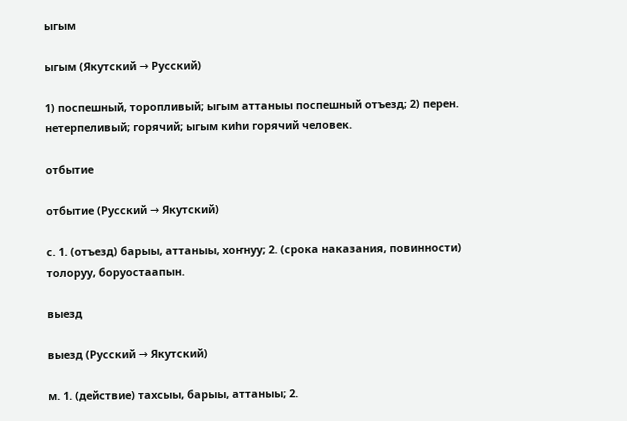ыгым

ыгым (Якутский → Русский)

1) поспешный, торопливый; ыгым аттаныы поспешный отъезд; 2) перен. нетерпеливый; горячий; ыгым киһи горячий человек.

отбытие

отбытие (Русский → Якутский)

с. 1. (отъезд) барыы, аттаныы, хоҥнуу; 2. (срока наказания, повинности) толоруу, боруостаапын.

выезд

выезд (Русский → Якутский)

м. 1. (действие) тахсыы, барыы, аттаныы; 2.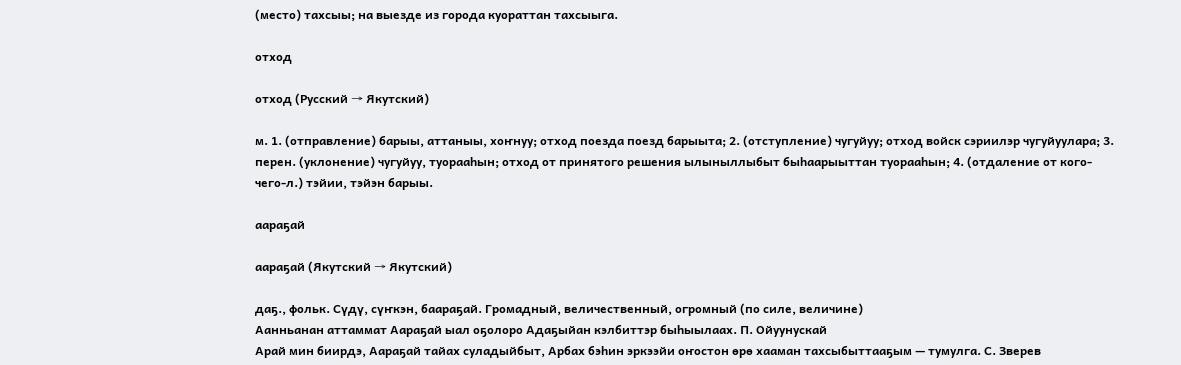(место) тахсыы; на выезде из города куораттан тахсыыга.

отход

отход (Русский → Якутский)

м. 1. (отправление) барыы, аттаныы, хоҥнуу; отход поезда поезд барыыта; 2. (отступление) чугуйуу; отход войск сэриилэр чугуйуулара; 3. перен. (уклонение) чугуйуу, туорааһын; отход от принятого решения ылыныллыбыт быһаарыыттан туорааһын; 4. (отдаление от кого-чего-л.) тэйии, тэйэн барыы.

аараҕай

аараҕай (Якутский → Якутский)

даҕ., фольк. Сүдү, сүҥкэн, баараҕай. Громадный, величественный, огромный (по силе, величине)
Аанньанан аттаммат Аараҕай ыал оҕолоро Адаҕыйан кэлбиттэр быһыылаах. П. Ойуунускай
Арай мин биирдэ, Аараҕай тайах суладыйбыт, Арбах бэһин эркээйи оҥостон өрө хааман тахсыбыттааҕым — тумулга. С. Зверев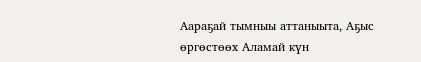Аараҕай тымныы аттаныыта, Аҕыс өргөстөөх Аламай күн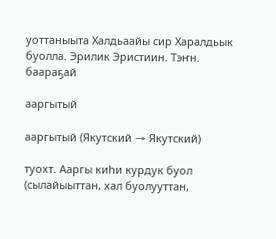уоттаныыта Халдьаайы сир Харалдьык буолла. Эрилик Эристиин. Тэҥн. баараҕай

ааргытый

ааргытый (Якутский → Якутский)

туохт. Ааргы киһи курдук буол (сылайыыттан, хал буолууттан,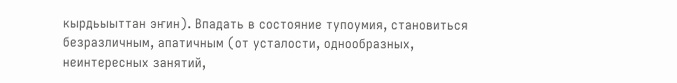кырдьыыттан эҥин). Впадать в состояние тупоумия, становиться безразличным, апатичным (от усталости, однообразных, неинтересных занятий,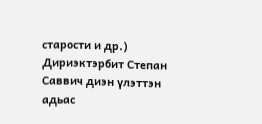старости и др.)
Дириэктэрбит Степан Саввич диэн үлэттэн адьас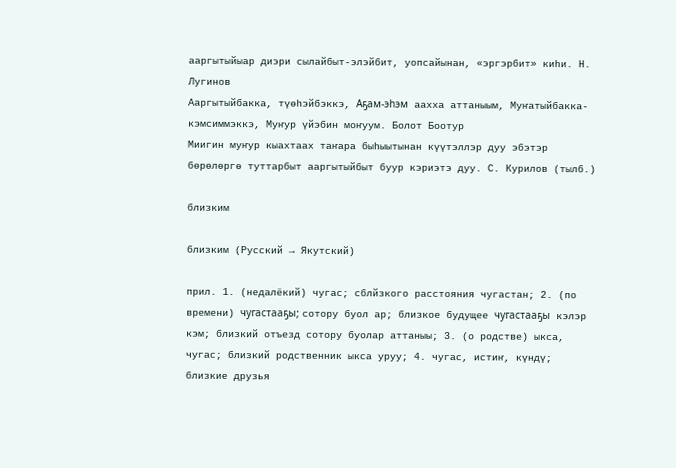ааргытыйыар диэри сылайбыт-элэйбит, уопсайынан, «эргэрбит» киһи. Н. Лугинов
Ааргытыйбакка, түөһэйбэккэ, Аҕам-эһэм аахха аттаныым, Муҥатыйбакка-кэмсиммэккэ, Муҥур үйэбин моҥуум. Болот Боотур
Миигин муҥур кыахтаах таҥара быһыытынан күүтэллэр дуу эбэтэр бөрөлөргө туттарбыт ааргытыйбыт буур кэриэтэ дуу. С. Курилов (тылб.)

близким

близким (Русский → Якутский)

прил. 1. (недалёкий) чугас; сблйзкого расстояния чугастан; 2. (по времени) чугастааҕы; сотору буол ар; близкое будущее чугастааҕы кэлэр кэм; близкий отъезд сотору буолар аттаныы; 3. (о родстве) ыкса, чугас; близкий родственник ыкса уруу; 4. чугас, истиҥ, күндү; близкие друзья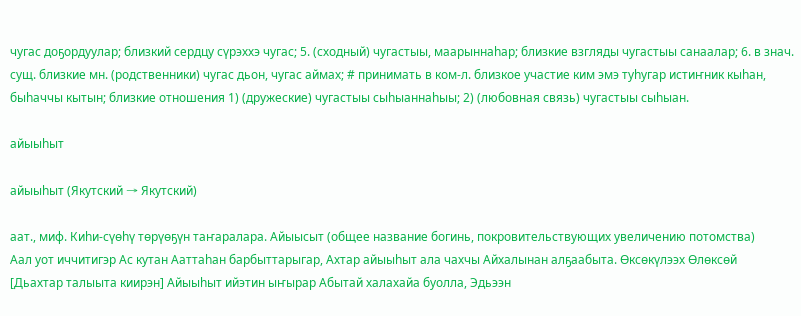чугас доҕордуулар; близкий сердцу сүрэххэ чугас; 5. (сходный) чугастыы, маарыннаһар; близкие взгляды чугастыы санаалар; 6. в знач. сущ. близкие мн. (родственники) чугас дьон, чугас аймах; # принимать в ком-л. близкое участие ким эмэ туһугар истиҥник кыһан, быһаччы кытын; близкие отношения 1) (дружеские) чугастыы сыһыаннаһыы; 2) (любовная связь) чугастыы сыһыан.

айыыһыт

айыыһыт (Якутский → Якутский)

аат., миф. Киһи-сүөһү төрүөҕүн таҥаралара. Айыысыт (общее название богинь, покровительствующих увеличению потомства)
Аал уот иччитигэр Ас кутан Ааттаһан барбыттарыгар, Ахтар айыыһыт ала чахчы Айхалынан алҕаабыта. Өксөкүлээх Өлөксөй
[Дьахтар талыыта киирэн] Айыыһыт ийэтин ыҥырар Абытай халахайа буолла, Эдьээн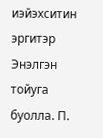иэйэхситин эргитэр Энэлгэн тойуга буолла. П.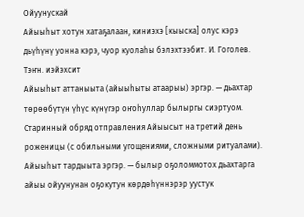Ойуунускай
Айыыһыт хотун хатаҕалаан, киниэхэ [кыыска] олус кэрэ дьүһүнү уонна кэрэ, чуор куолаһы бэлэхтээбит. И. Гоголев. Тэҥн. иэйэхсит
Айыыһыт аттаныыта (айыыһыты атаарыы) эргэр. — дьахтар төрөөбүтүн үһүс күнүгэр оҥоһуллар былыргы сиэртуом. Старинный обряд отправления Айыысыт на третий день роженицы (с обильными угощениями, сложными ритуалами). Айыыһыт тардыыта эргэр. — былыр оҕоломмотох дьахтарга айыы ойуунунан оҕокутун көрдөһүннэрэр уустук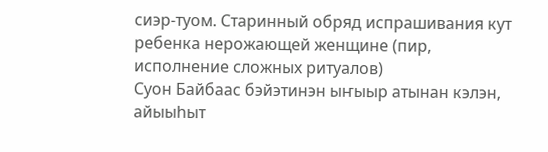сиэр-туом. Старинный обряд испрашивания кут ребенка нерожающей женщине (пир, исполнение сложных ритуалов)
Суон Байбаас бэйэтинэн ыҥыыр атынан кэлэн, айыыһыт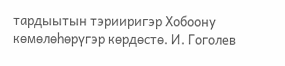тардыытын тэрииригэр Хобоону көмөлөһөрүгэр көрдөстө. И. Гоголев